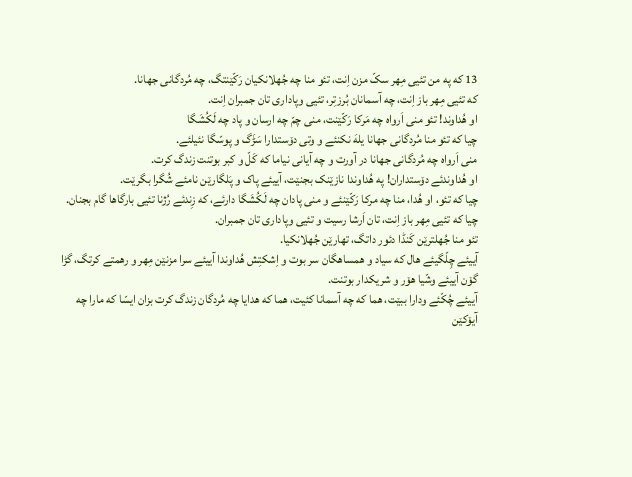13 که په من تئیی مِهر سکّ مزن اِنت، تئو منا چه جُهلانکیان رَکّێنتگ، چه مُردگانی جهانا.
که تئیی مِهر باز اِنت، چه آسمانان بُرزتِر، تئیی وپاداری تان جمبران اِنت.
او هُداوند! تئو منی اَرواه چه مَرکا رَکّێنت، منی چمّ چه ارسان و پاد چه لَکُشَگا
چیا که تئو منا مُردگانی جهانا یلهَ نکنئے و وتی دۆستدارا سَڑَگ و پوسّگا نئیلئے.
منی اَرواه چه مُردگانی جهانا در آورت و چه آیانی نیاما که کَلّ و کبر بوتنت زندگ کرت.
او هُداوندئے دۆستداران! په هُداوندا نازێنک بجنێت، آییئے پاک و پَلگارێن نامئے شُگرا بگرێت.
چیا که تئو، او هُدا، منا چه مرکا رَکّێنئے و منی پادان چه لَکُشَگا دارئے، که زِندئے رُژنا تئیی بارگاها گام بجنان.
چیا که تئیی مِهر باز اِنت، تان اَرشا رسیت و تئیی وپاداری تان جمبران.
تئو منا جُهلترێن کَنڈا دئور داتگ، تهارێن جُهلانکیا.
آییئے چِلّگیئے هال که سیاد و همساهگان سر بوت و اِشکتِش هُداوندا آییئے سرا مزنێن مِهر و رهمتے کرتگ، گڑا گۆن آییئے وشّیا هۆر و شریکدار بوتنت.
آییئے چُکّئے ودارا ببێت، هما که چه آسمانا کئیت، هما که هدایا چه مُردگان زندگ کرت بزان ایسّا که مارا چه آیۆکێن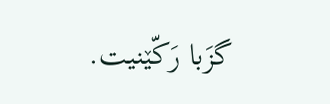گزَبا رَکّێنیت.